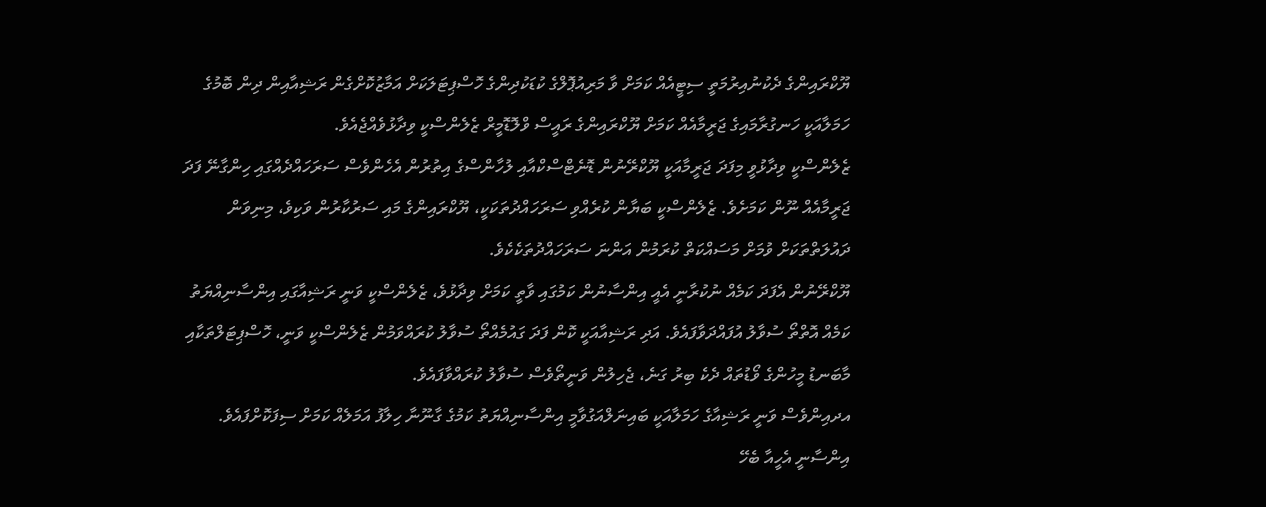ޔޫކްރައިންގެ ދެކުނުއިރުމަތީ ސިޓީއެއް ކަމަށް ވާ މަރިއުޕޮލްގެ ކުޑަކުދިންގެ ހޮސްޕިޓަލަކަށް އަމާޒުކޮށްގެން ރަޝިއާއިން ދިން ބޮމުގެ ހަމަލާއަކީ ހަނގުރާމައިގެ ޖަރީމާއެއް ކަމަށް ޔޫކްރައިންގެ ރައީސް ވްލޮޑޮމީރް ޒެލެންސްކީ ވިދާޅުވެއްޖެއެވެ.
ޒެލެންސްކީ ވިދާޅުވީ މިފަދަ ޖަރީމާއަކީ ޔޫކްރޭނުން ޑޮނެޓްސްކްއާއި ލުހާންސްގެ އިތުރުން އެހެންވެސް ސަރަހައްދެއްގައި ހިންގާނޭ ފަދަ ޖަރީމާއެއް ނޫން ކަމަށެވެ. ޒެލެންސްކީ ބަޔާން ކުރެއްވި ސަރަހައްދުތަކަކީ، ޔޫކްރައިންގެ މައި ސަރުކާރުން ވަކިވެ، މިނިވަން ދައުލަތްތަކަށް ވުމަށް މަސައްކަތް ކުރަމުން އަންނަ ސަރަހައްދުތަކެކެވެ.
ޔޫކްރޭނުން އެފަދަ ކަމެއް ނުކުރާނީ އެއީ އިންސާނުން ކަމުގައި ވާތީ ކަމަށް ވިދާޅުވެ، ޒެލެންސްކީ ވަނީ ރަޝިއާގައި އިންސާނިއްޔަތު ކަމެއް އޮތްތޯ ސުވާލު އުފައްދަވާފައެވެ. އަދި ރަޝިއާއަކީ ކޮން ފަދަ ގައުމެއްތޯ ސުވާލު ކުރައްވަމުން ޒެލެންސްކީ ވަނީ، ހޮސްޕިޓަލްތަކާއި މާބަނޑު މީހުންގެ ވޯޑުތައް ދެކެ ބިރު ގަނެ، ޖެހިލުން ވަނީތޯވެސް ސުވާލު ކުރައްވާފައެވެ.
އދއިންވެސް ވަނީ ރަޝިއާގެ ހަމަލާއަކީ ބައިނަލްއަގުވާމީ އިންސާނިއްޔަތު ކަމުގެ ގާނޫނާ ހިލާފު އަމަލެއް ކަމަށް ސިފަކޮށްފައެވެ. އިންސާނީ އެހީއާ ބެހޭ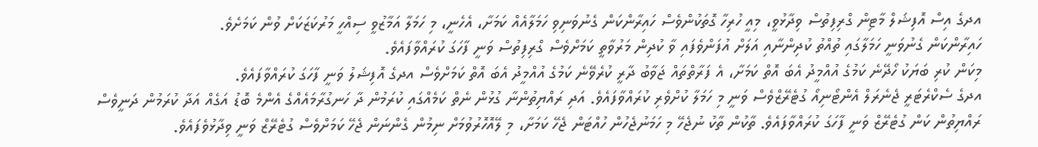އދގެ އިސް އޮފިޝަލް މާޓިން ގްރިފިތުސް ވިދާޅުވީ، މިއީ ހުރިހާ ގޮތަކުންވެސް ހައިރާންކަން ގެނުވަނިވި ހަމަލާއެއް ކަމަށާ، އެހެނީ، މި ހަމަލާ އަމާޒުވީ ސިއްހީ މަރުކަޒަކަށް ވުން ކަމަށެވެ.
ހައިރާންކަން ގެނުވަނީ ހަމަލާގައި ތުއްތު ކުދިންނާއި އަލަށް އުފަންވެފައި ވާ ކުދިން މަރުވާތީ ކަމަށްވެސް ގްރިފިތުސް ވަނީ ފާހަގަ ކުރައްވާފައެވެ.
މިކަން ކުރި ބަޔަކު ހޯދޭނެ ކަމުގެ އުއްމީދު އެބަ އޮތް ކަމަށާ، އެ ފަރާތްތައް ޖަވާބު ދާރީ ކުރެވޭނެ ކަމުގެ އުއްމީދު އެބަ އޮތް ކަމަށްވެސް އދގެ އޮފިޝަލު ވަނީ ފާހަގަ ކުރައްވާފައެވެ.
އދގެ ސެކްރެޓަރީ ޖެނެރަލް އެންޓޯނިއޯ ގުޓެރޭޒްވެސް ވަނީ މި ހަމަލާ ކުށްވެރި ކުރައްވާފައެވެ. އަދި ރައްޔިތުންނާ ގުޅުން ނެތް ކަމެއްގައި ކުރަމުން ދާ ހަނގުރާމައެއްގެ އެންމެ ބޮޑު އަގެއް އަދާ ކުރަމުން ދަނީވެސް ރައްޔިތުން ކަން ގުޓެރޭޒް ވަނީ ފާހަގަ ކުރައްވާފައެވެ. ތާކުން ތާކު ނުޖެހޭ މި ހަމަނުޖެހުން ހުއްޓަން ޖެހޭ ކަމަށާ، މި ލޭއޮހޮރުވުމަށް ނިމުން ގެންނަން ޖެހޭ ކަމަށްވެސް ގުޓެރޭޒް ވަނީ ވިދާޅުވެފައެވެ.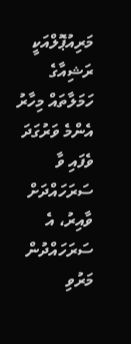މަރިއުޕޮލްއަކީ ރަޝިއާގެ ހަމަލާތައް މިހާރު އެންމެ ވަރުގަދަ ވެފައި ވާ ސަރަހައްދަށް ވާއިރު، އެ ސަރަހައްދުން މަރުވި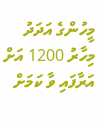މީހުންގެ އަދަދު މިހާރު 1200 އަށް އަރާފައި ވާ ކަމަށް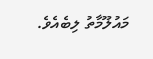މައުލޫމާތު ލިބެއެވެ.